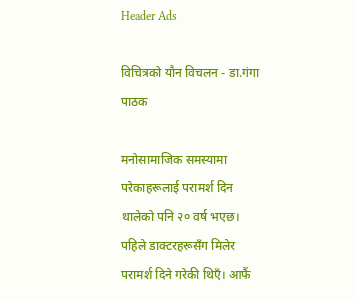Header Ads

विचित्रको यौन विचलन - डा.गंगा पाठक

मनोसामाजिक समस्यामा परेकाहरूलाई परामर्श दिन थालेको पनि २० वर्ष भएछ। पहिले डाक्टरहरूसँग मिलेर परामर्श दिने गरेकी थिएँ। आफैं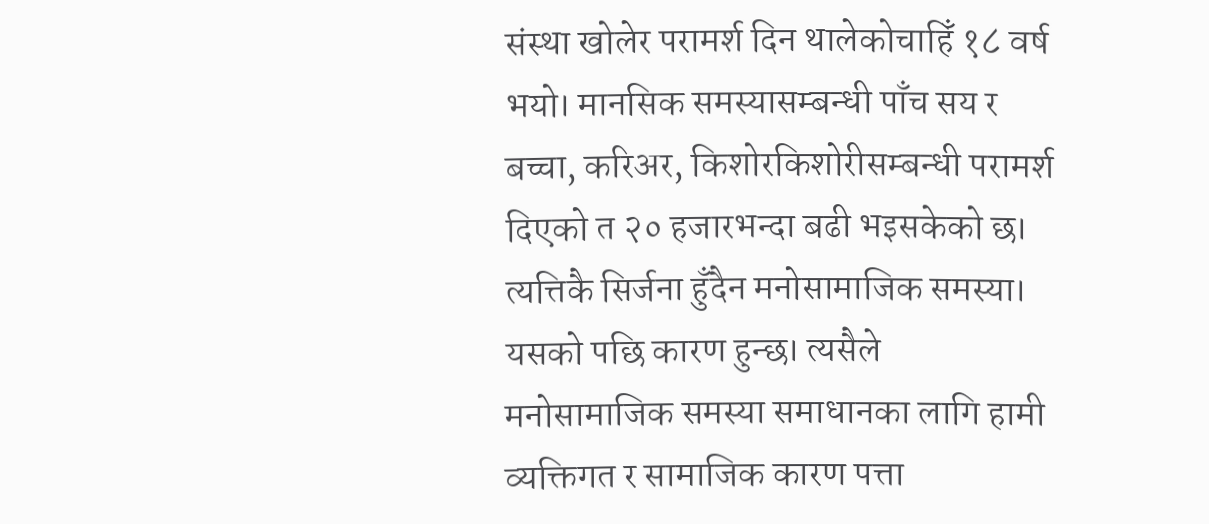संस्था खोलेर परामर्श दिन थालेकोचाहिँ १८ वर्ष भयो। मानसिक समस्यासम्बन्धी पाँच सय र बच्चा, करिअर, किशोरकिशोरीसम्बन्धी परामर्श दिएको त २० हजारभन्दा बढी भइसकेको छ।
त्यत्तिकै सिर्जना हुँदैन मनोसामाजिक समस्या। यसको पछि कारण हुन्छ। त्यसैले मनोसामाजिक समस्या समाधानका लागि हामी व्यक्तिगत र सामाजिक कारण पत्ता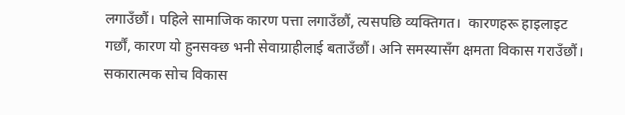लगाउँछौं। पहिले सामाजिक कारण पत्ता लगाउँछौं, त्यसपछि व्यक्तिगत।  कारणहरू हाइलाइट गर्छौं, कारण यो हुनसक्छ भनी सेवाग्राहीलाई बताउँछौं। अनि समस्यासँग क्षमता विकास गराउँछौं।  सकारात्मक सोच विकास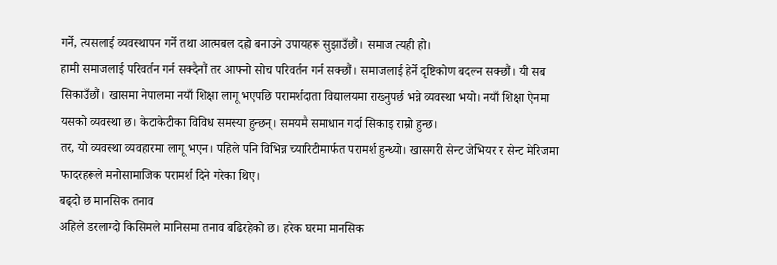गर्ने, त्यसलाई व्यवस्थापन गर्ने तथा आत्मबल दह्रो बनाउने उपायहरू सुझाउँछौं। समाज त्यही हो।
हामी समाजलाई परिवर्तन गर्न सक्दैनौं तर आफ्नो सोच परिवर्तन गर्न सक्छौं। समाजलाई हेर्ने दृष्टिकोण बदल्न सक्छौं। यी सब सिकाउँछौं। खासमा नेपालमा नयाँ शिक्षा लागू भएपछि परामर्शदाता विद्यालयमा राख्नुपर्छ भन्ने व्यवस्था भयो। नयाँ शिक्षा ऐनमा यसको व्यवस्था छ। केटाकेटीका विविध समस्या हुन्छन्। समयमै समाधान गर्दा सिकाइ राम्रो हुन्छ।
तर, यो व्यवस्था व्यवहारमा लागू भएन। पहिले पनि विभिन्न च्यारिटीमार्फत परामर्श हुन्थ्यो। खासगरी सेन्ट जेभियर र सेन्ट मेरिजमा फादरहरूले मनोसामाजिक परामर्श दिने गरेका थिए।
बढ्दो छ मानसिक तनाव
अहिले डरलाग्दो किसिमले मानिसमा तनाव बढिरहेको छ। हरेक घरमा मानसिक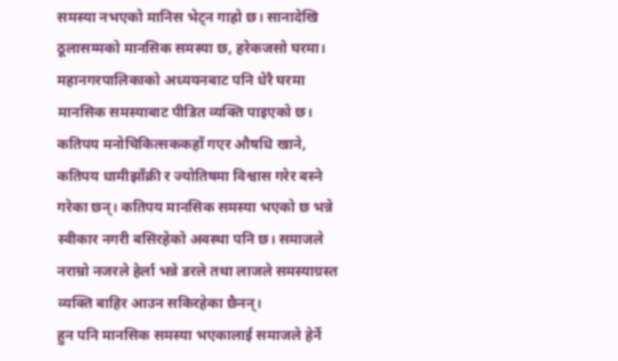समस्या नभएको मानिस भेट्न गाह्रो छ। सानादेखि ठूलासम्मको मानसिक समस्या छ, हरेकजसो घरमा। महानगरपालिकाको अध्ययनबाट पनि धेरै घरमा मानसिक समस्याबाट पीडित व्यक्ति पाइएको छ।
कतिपय मनोचिकित्सककहाँ गएर औषधि खाने, कतिपय धामीझाँक्री र ज्योतिषमा विश्वास गरेर बस्ने गरेका छन्। कतिपय मानसिक समस्या भएको छ भन्ने स्वीकार नगरी बसिरहेको अवस्था पनि छ। समाजले नराम्रो नजरले हेर्ला भन्ने डरले तथा लाजले समस्याग्रस्त व्यक्ति बाहिर आउन सकिरहेका छैनन्।
हुन पनि मानसिक समस्या भएकालाई समाजले हेर्ने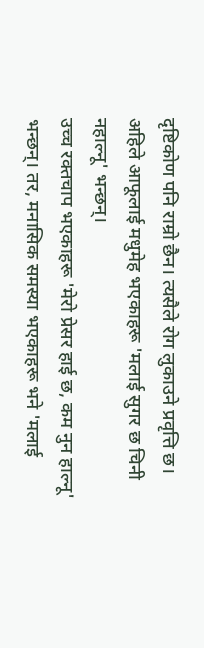दृष्टिकोण पनि राम्रो छैन। त्यसैले रोग लुकाउने प्रवृत्ति छ। अहिले आफूलाई मधुमेह भएकाहरू 'मलाई सुगर छ चिनी नहाल्नू' भन्छन्।
उच्च रक्तचाप भएकाहरू 'मेरो प्रेसर हाई छ, कम नुन हाल्नू' भन्छन्। तर, मनासिक समस्या भएकाहरू भने 'मलाई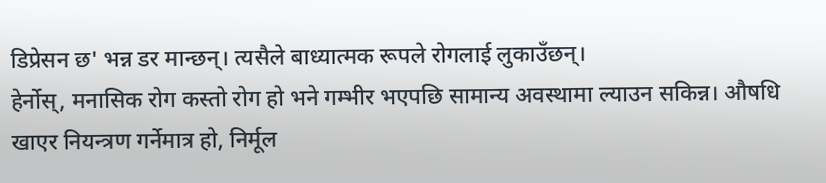डिप्रेसन छ' भन्न डर मान्छन्। त्यसैले बाध्यात्मक रूपले रोगलाई लुकाउँछन्।
हेर्नोस्, मनासिक रोग कस्तो रोग हो भने गम्भीर भएपछि सामान्य अवस्थामा ल्याउन सकिन्न। औषधि खाएर नियन्त्रण गर्नेमात्र हो, निर्मूल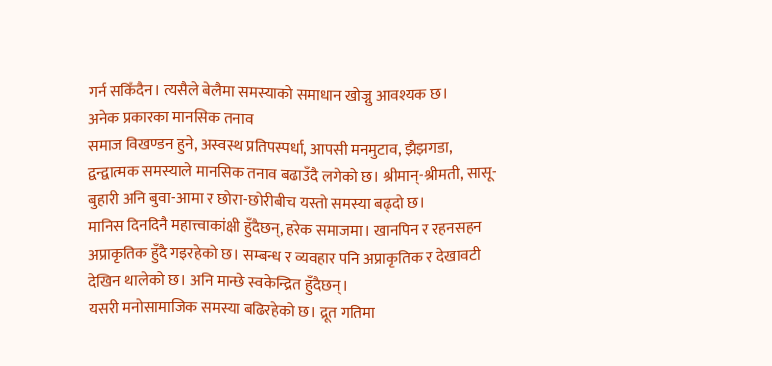गर्न सकिँदैन। त्यसैले बेलैमा समस्याको समाधान खोज्नु आवश्यक छ।
अनेक प्रकारका मानसिक तनाव
समाज विखण्डन हुने, अस्वस्थ प्रतिपस्पर्धा, आपसी मनमुटाव, झैझगडा, द्वन्द्वात्मक समस्याले मानसिक तनाव बढाउँदै लगेको छ। श्रीमान्-श्रीमती, सासू-बुहारी अनि बुवा-आमा र छोरा-छोरीबीच यस्तो समस्या बढ्दो छ।
मानिस दिनदिनै महात्त्वाकांक्षी हुँदैछन्, हरेक समाजमा। खानपिन र रहनसहन अप्राकृतिक हुँदै गइरहेको छ। सम्बन्ध र व्यवहार पनि अप्राकृतिक र देखावटी देखिन थालेको छ। अनि मान्छे स्वकेन्द्रित हुँदैछन्।
यसरी मनोसामाजिक समस्या बढिरहेको छ। द्रूत गतिमा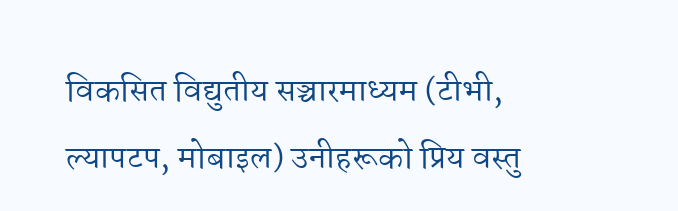विकसित विद्युतीय सञ्चारमाध्यम (टीभी, ल्यापटप, मोबाइल) उनीहरूको प्रिय वस्तु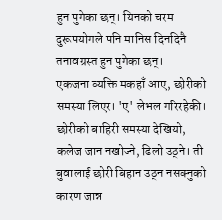हुन पुगेका छन्। यिनको चरम दुरूपयोगले पनि मानिस दिनदिनै तनावग्रस्त हुन पुगेका छन्।
एकजना व्यक्ति मकहाँ आए, छोरीको समस्या लिएर। 'ए' लेभल गरिरहेकी। छोरीको बाहिरी समस्या देखियो, कलेज जान नखोज्ने, ढिलो उठ्ने। ती बुवालाई छोरी बिहान उठ्न नसक्नुको कारण जान्न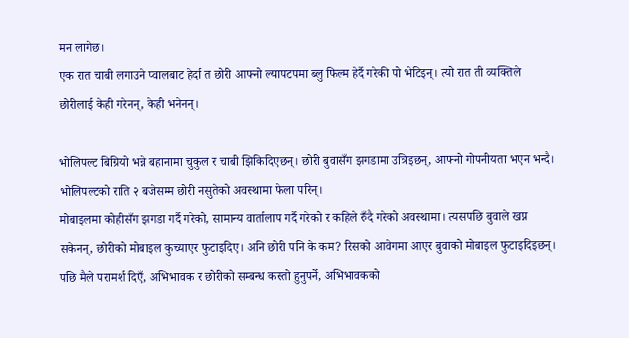मन लागेछ।
एक रात चाबी लगाउने प्वालबाट हेर्दा त छोरी आफ्नो ल्यापटपमा ब्लु फिल्म हेर्दै गरेकी पो भेटिइन्। त्यो रात ती व्यक्तिले छोरीलाई केही गरेनन्, केही भनेनन्।

भोलिपल्ट बिग्रियो भन्ने बहानामा चुकुल र चाबी झिकिदिएछन्। छोरी बुवासँग झगडामा उत्रिइछन्, आफ्नो गोपनीयता भएन भन्दै। भोलिपल्टको राति २ बजेसम्म छोरी नसुतेको अवस्थामा फेला परिन्।
मोबाइलमा कोहीसँग झगडा गर्दै गरेको, सामान्य वार्तालाप गर्दै गरेको र कहिले रुँदै गरेको अवस्थामा। त्यसपछि बुवाले खप्न सकेनन्, छोरीको मोबाइल कुच्याएर फुटाइदिए। अनि छोरी पनि के कम? रिसको आवेगमा आएर बुवाको मोबाइल फुटाइदिइछन्।
पछि मैले परामर्श दिएँ, अभिभावक र छोरीको सम्बन्ध कस्तो हुनुपर्ने, अभिभावकको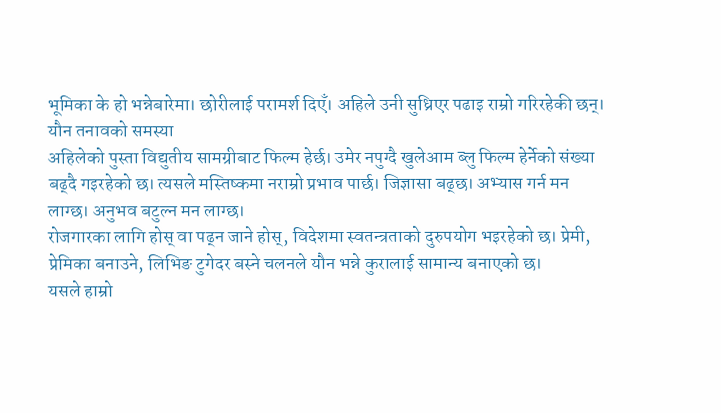भूमिका के हो भन्नेबारेमा। छोरीलाई परामर्श दिएँ। अहिले उनी सुध्रिएर पढाइ राम्रो गरिरहेकी छन्।
यौन तनावको समस्या
अहिलेको पुस्ता विद्युतीय सामग्रीबाट फिल्म हेर्छ। उमेर नपुग्दै खुलेआम ब्लु फिल्म हेर्नेको संख्या बढ्दै गइरहेको छ। त्यसले मस्तिष्कमा नराम्रो प्रभाव पार्छ। जिज्ञासा बढ्छ। अभ्यास गर्न मन लाग्छ। अनुभव बटुल्न मन लाग्छ।
रोजगारका लागि होस् वा पढ्न जाने होस्, विदेशमा स्वतन्त्रताको दुरुपयोग भइरहेको छ। प्रेमी, प्रेमिका बनाउने, लिभिङ टुगेदर बस्ने चलनले यौन भन्ने कुरालाई सामान्य बनाएको छ।
यसले हाम्रो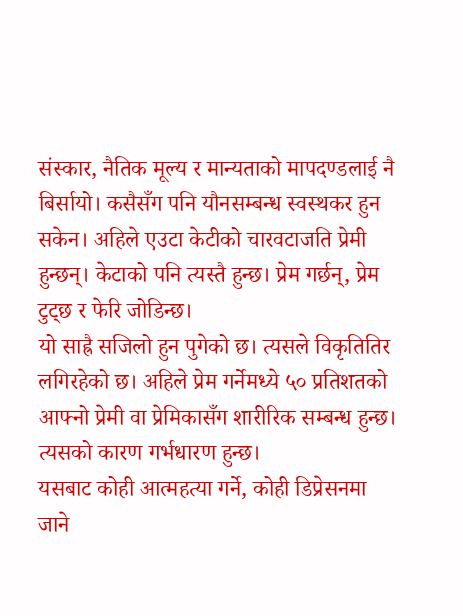संस्कार, नैतिक मूल्य र मान्यताको मापदण्डलाई नै बिर्सायो। कसैसँग पनि यौनसम्बन्ध स्वस्थकर हुन सकेन। अहिले एउटा केटीको चारवटाजति प्रेमी हुन्छन्। केटाको पनि त्यस्तै हुन्छ। प्रेम गर्छन्, प्रेम टुट्छ र फेरि जोडिन्छ।
यो साह्रै सजिलो हुन पुगेको छ। त्यसले विकृतितिर लगिरहेको छ। अहिले प्रेम गर्नेमध्ये ५० प्रतिशतको आफ्नो प्रेमी वा प्रेमिकासँग शारीरिक सम्बन्ध हुन्छ। त्यसको कारण गर्भधारण हुन्छ।
यसबाट कोही आत्महत्या गर्ने, कोही डिप्रेसनमा जाने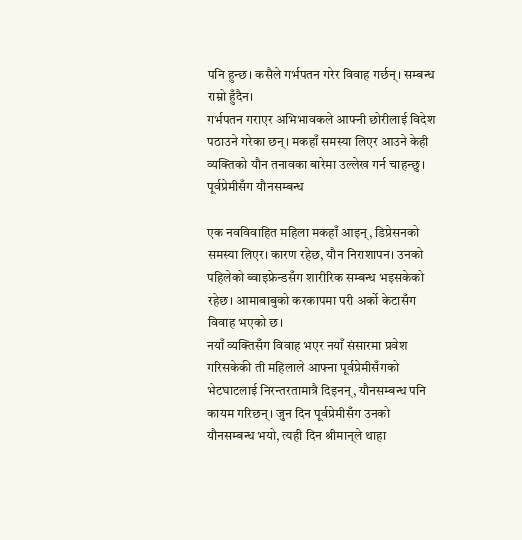पनि हुन्छ। कसैले गर्भपतन गरेर विवाह गर्छन्। सम्बन्ध राम्रो हुँदैन।
गर्भपतन गराएर अभिभावकले आफ्नी छोरीलाई विदेश पठाउने गरेका छन्। मकहाँ समस्या लिएर आउने केही व्यक्तिको यौन तनावका बारेमा उल्लेख गर्न चाहन्छु।
पूर्वप्रेमीसँग यौनसम्बन्ध

एक नवविवाहित महिला मकहाँ आइन्, डिप्रेसनको समस्या लिएर। कारण रहेछ, यौन निराशापन। उनको पहिलेको ब्वाइफ्रेन्डसँग शारीरिक सम्बन्ध भइसकेको रहेछ। आमाबाबुको करकापमा परी अर्को केटासँग विवाह भएको छ।
नयाँ व्यक्तिसँग विवाह भएर नयाँ संसारमा प्रवेश गरिसकेकी ती महिलाले आफ्ना पूर्वप्रेमीसँगको भेटघाटलाई निरन्तरतामात्रै दिइनन्, यौनसम्बन्ध पनि कायम गरिछन्। जुन दिन पूर्वप्रेमीसँग उनको यौनसम्बन्ध भयो, त्यही दिन श्रीमान्‌ले थाहा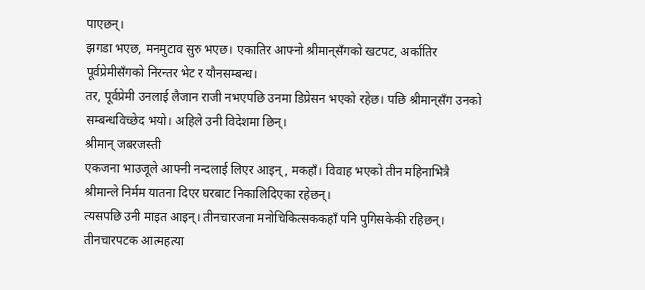पाएछन्।
झगडा भएछ, मनमुटाव सुरु भएछ। एकातिर आफ्नो श्रीमान्‌सँगको खटपट, अर्कातिर पूर्वप्रेमीसँगको निरन्तर भेट र यौनसम्बन्ध।
तर, पूर्वप्रेमी उनलाई लैजान राजी नभएपछि उनमा डिप्रेसन भएको रहेछ। पछि श्रीमान्‌सँग उनको सम्बन्धविच्छेद भयो। अहिले उनी विदेशमा छिन्।
श्रीमान् जबरजस्ती
एकजना भाउजूले आफ्नी नन्दलाई लिएर आइन्, मकहाँ। विवाह भएको तीन महिनाभित्रै श्रीमान्ले निर्मम यातना दिएर घरबाट निकालिदिएका रहेछन्।
त्यसपछि उनी माइत आइन्। तीनचारजना मनोचिकित्सककहाँ पनि पुगिसकेकी रहिछन्। तीनचारपटक आत्महत्या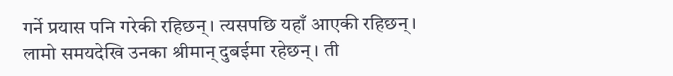गर्ने प्रयास पनि गरेकी रहिछन्। त्यसपछि यहाँ आएकी रहिछन्।
लामो समयदेखि उनका श्रीमान् दुबईमा रहेछन्। ती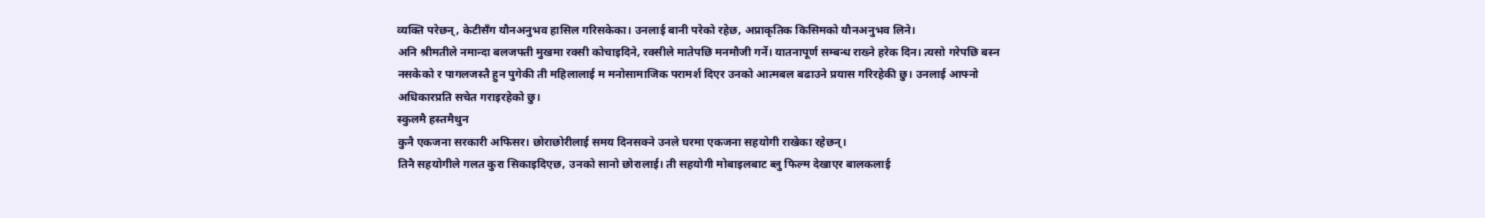व्यक्ति परेछन्, केटीसँग यौनअनुभव हासिल गरिसकेका। उनलाई बानी परेको रहेछ, अप्राकृतिक किसिमको यौनअनुभव लिने।
अनि श्रीमतीले नमान्दा बलजफ्ती मुखमा रक्सी कोचाइदिने, रक्सीले मातेपछि मनमौजी गर्ने। यातनापूर्ण सम्बन्ध राख्ने हरेक दिन। त्यसो गरेपछि बस्न नसकेको र पागलजस्तै हुन पुगेकी ती महिलालाई म मनोसामाजिक परामर्श दिएर उनको आत्मबल बढाउने प्रयास गरिरहेकी छु। उनलाई आफ्नो अधिकारप्रति सचेत गराइरहेको छु।
स्कुलमै हस्तमैथुन
कुनै एकजना सरकारी अफिसर। छोराछोरीलाई समय दिनसक्ने उनले घरमा एकजना सहयोगी राखेका रहेछन्।
तिनै सहयोगीले गलत कुरा सिकाइदिएछ, उनको सानो छोरालाई। ती सहयोगी मोबाइलबाट ब्लु फिल्म देखाएर बालकलाई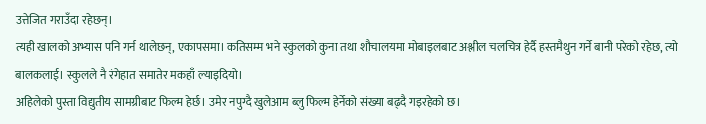उत्तेजित गराउँदा रहेछन्।
त्यही खालको अभ्यास पनि गर्न थालेछन्, एकापसमा। कतिसम्म भने स्कुलको कुना तथा शौचालयमा मोबाइलबाट अश्लील चलचित्र हेर्दै हस्तमैथुन गर्ने बानी परेको रहेछ, त्यो बालकलाई। स्कुलले नै रंगेहात समातेर मकहाँ ल्याइदियो।
अहिलेको पुस्ता विद्युतीय सामग्रीबाट फिल्म हेर्छ। उमेर नपुग्दै खुलेआम ब्लु फिल्म हेर्नेको संख्या बढ्दै गइरहेको छ।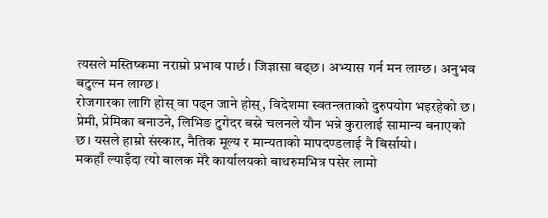त्यसले मस्तिष्कमा नराम्रो प्रभाव पार्छ। जिज्ञासा बढ्छ। अभ्यास गर्न मन लाग्छ। अनुभव बटुल्न मन लाग्छ।
रोजगारका लागि होस् वा पढ्न जाने होस्, विदेशमा स्वतन्त्रताको दुरुपयोग भइरहेको छ। प्रेमी, प्रेमिका बनाउने, लिभिङ टुगेदर बस्ने चलनले यौन भन्ने कुरालाई सामान्य बनाएको छ। यसले हाम्रो संस्कार, नैतिक मूल्य र मान्यताको मापदण्डलाई नै बिर्सायो।
मकहाँ ल्याइँदा त्यो बालक मेरै कार्यालयको बाथरुमभित्र पसेर लामो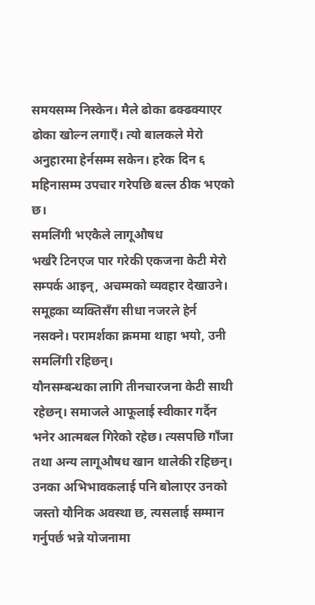समयसम्म निस्केन। मैले ढोका ढक्ढक्याएर ढोका खोल्न लगाएँ। त्यो बालकले मेरो अनुहारमा हेर्नसम्म सकेन। हरेक दिन ६ महिनासम्म उपचार गरेपछि बल्ल ठीक भएको छ।
समलिंगी भएकैले लागूऔषध
भर्खरै टिनएज पार गरेकी एकजना केटी मेरो सम्पर्क आइन्, अचम्मको व्यवहार देखाउने। समूहका व्यक्तिसँग सीधा नजरले हेर्न नसक्ने। परामर्शका क्रममा थाहा भयो, उनी समलिंगी रहिछन्।
यौनसम्बन्धका लागि तीनचारजना केटी साथी रहेछन्। समाजले आफूलाई स्वीकार गर्दैन भनेर आत्मबल गिरेको रहेछ। त्यसपछि गाँजा तथा अन्य लागूऔषध खान थालेकी रहिछन्।
उनका अभिभावकलाई पनि बोलाएर उनको जस्तो यौनिक अवस्था छ, त्यसलाई सम्मान गर्नुपर्छ भन्ने योजनामा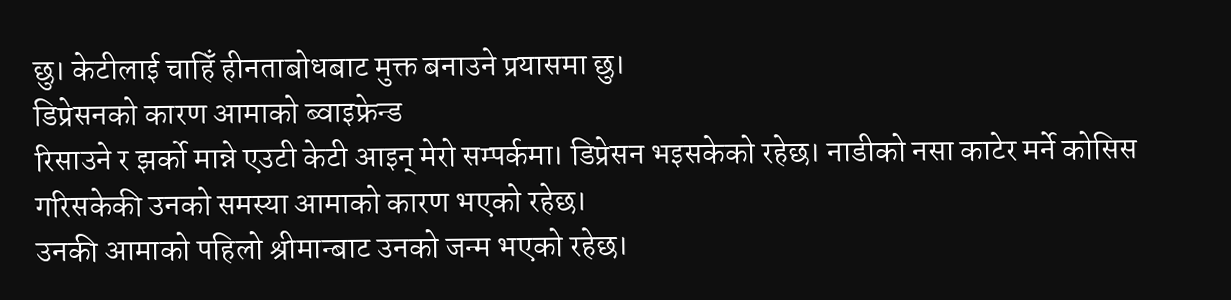छु। केटीलाई चाहिँ हीनताबोधबाट मुक्त बनाउने प्रयासमा छु।
डिप्रेसनको कारण आमाको ब्वाइफ्रेन्ड
रिसाउने र झर्को मान्ने एउटी केटी आइन् मेरो सम्पर्कमा। डिप्रेसन भइसकेको रहेछ। नाडीको नसा काटेर मर्ने कोसिस गरिसकेकी उनको समस्या आमाको कारण भएको रहेछ।
उनकी आमाको पहिलो श्रीमान्बाट उनको जन्म भएको रहेछ।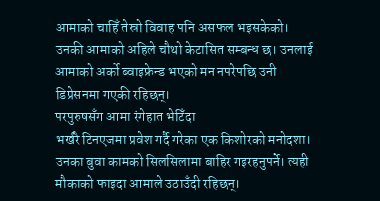आमाको चाहिँ तेस्रो विवाह पनि असफल भइसकेको।
उनकी आमाको अहिले चौथो केटासित सम्बन्ध छ। उनलाई आमाको अर्को ब्वाइफ्रेन्ड भएको मन नपरेपछि उनी डिप्रेसनमा गएकी रहिछन्।
परपुरुषसँग आमा रंगेहात भेटिँदा
भर्खरै टिनएजमा प्रवेश गर्दै गरेका एक किशोरको मनोदशा। उनका बुवा कामको सिलसिलामा बाहिर गइरहनुपर्ने। त्यही मौकाको फाइदा आमाले उठाउँदी रहिछन्।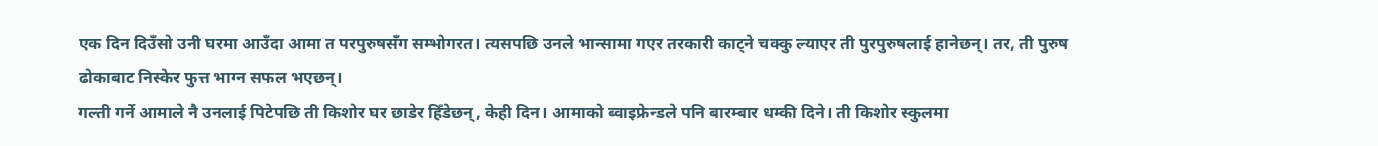एक दिन दिउँसो उनी घरमा आउँदा आमा त परपुरुषसँग सम्भोगरत। त्यसपछि उनले भान्सामा गएर तरकारी काट्ने चक्कु ल्याएर ती पुरपुरुषलाई हानेछन्। तर, ती पुरुष ढोकाबाट निस्केर फुत्त भाग्न सफल भएछन्।
गल्ती गर्ने आमाले नै उनलाई पिटेपछि ती किशोर घर छाडेर हिँडेछन्, केही दिन। आमाको ब्वाइफ्रेन्डले पनि बारम्बार धम्की दिने। ती किशोर स्कुलमा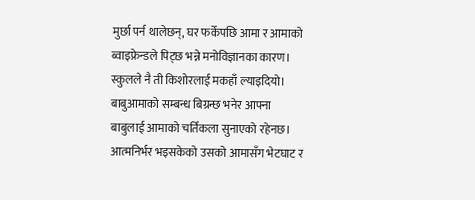मुर्छा पर्न थालेछन्, घर फर्केपछि आमा र आमाको ब्वाइफ्रेन्डले पिट्छ भन्ने मनोविज्ञानका कारण।
स्कुलले नै ती किशोरलाई मकहाँ ल्याइदियो। बाबुआमाको सम्बन्ध बिग्रन्छ भनेर आफ्ना बाबुलाई आमाको चर्तिकला सुनाएको रहेनछ। आत्मनिर्भर भइसकेको उसको आमासँग भेटघाट र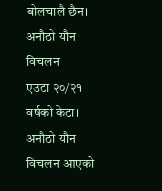बोलचालै छैन।
अनौठो यौन विचलन
एउटा २०/२१ वर्षको केटा। अनौठो यौन विचलन आएको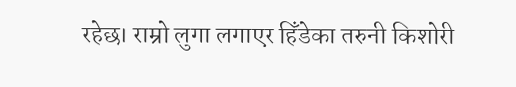रहेछ। राम्रो लुगा लगाएर हिँडेका तरुनी किशोरी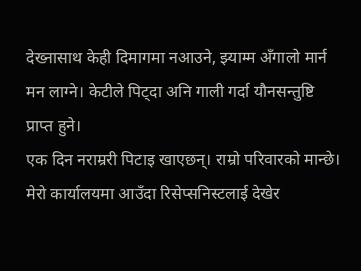देख्नासाथ केही दिमागमा नआउने, झ्याम्म अँगालो मार्न मन लाग्ने। केटीले पिट्दा अनि गाली गर्दा यौनसन्तुष्टि प्राप्त हुने।
एक दिन नराम्ररी पिटाइ खाएछन्। राम्रो परिवारको मान्छे। मेरो कार्यालयमा आउँदा रिसेप्सनिस्टलाई देखेर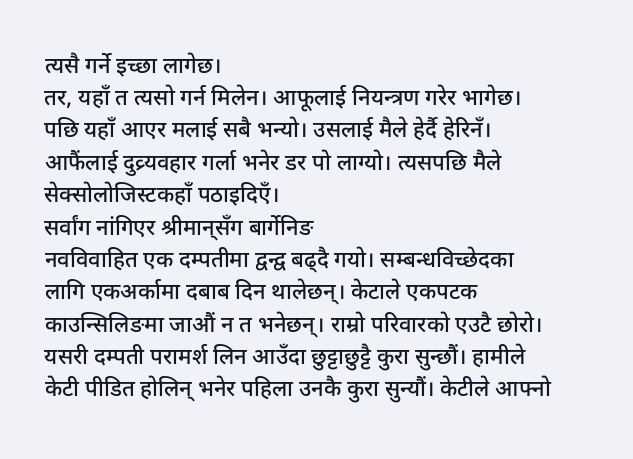त्यसै गर्ने इच्छा लागेछ।
तर, यहाँ त त्यसो गर्न मिलेन। आफूलाई नियन्त्रण गरेर भागेछ। पछि यहाँ आएर मलाई सबै भन्यो। उसलाई मैले हेर्दै हेरिनँ। आफैंलाई दुव्र्यवहार गर्ला भनेर डर पो लाग्यो। त्यसपछि मैले सेक्सोलोजिस्टकहाँ पठाइदिएँ।
सर्वांग नांगिएर श्रीमान्‌सँग बार्गेनिङ
नवविवाहित एक दम्पतीमा द्वन्द्व बढ्दै गयो। सम्बन्धविच्छेदका लागि एकअर्कामा दबाब दिन थालेछन्। केटाले एकपटक काउन्सिलिङमा जाऔं न त भनेछन्। राम्रो परिवारको एउटै छोरो।
यसरी दम्पती परामर्श लिन आउँदा छुट्टाछुट्टै कुरा सुन्छौं। हामीले केटी पीडित होलिन् भनेर पहिला उनकै कुरा सुन्यौं। केटीले आफ्नो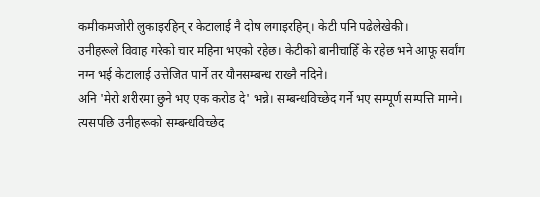कमीकमजोरी लुकाइरहिन् र केटालाई नै दोष लगाइरहिन्। केटी पनि पढेलेखेकी।
उनीहरूले विवाह गरेको चार महिना भएको रहेछ। केटीको बानीचाहिँ के रहेछ भने आफू सर्वांग नग्न भई केटालाई उत्तेजित पार्ने तर यौनसम्बन्ध राख्नै नदिने।
अनि 'मेरो शरीरमा छुने भए एक करोड दे' भन्ने। सम्बन्धविच्छेद गर्ने भए सम्पूर्ण सम्पत्ति माग्ने। त्यसपछि उनीहरूको सम्बन्धविच्छेद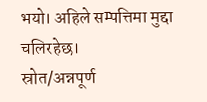भयो। अहिले सम्पत्तिमा मुद्दा चलिरहेछ।
स्रोत/अन्नपूर्ण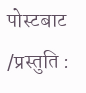पोस्टबाट /प्रस्तुति :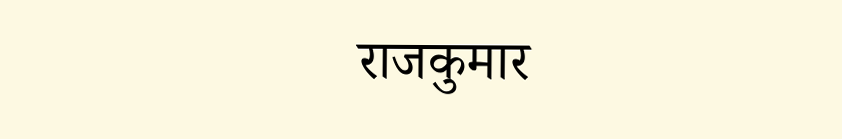राजकुमार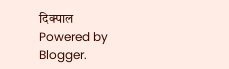दिक्पाल
Powered by Blogger.